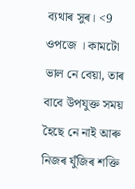ব্যথাৰ সুৰ। <9 ওপজে । কামটো ভাল নে বেয়া, তাৰ বাবে উপযুক্ত সময় হৈছে নে নাই আৰু নিজৰ যুঁজিৰ শক্তি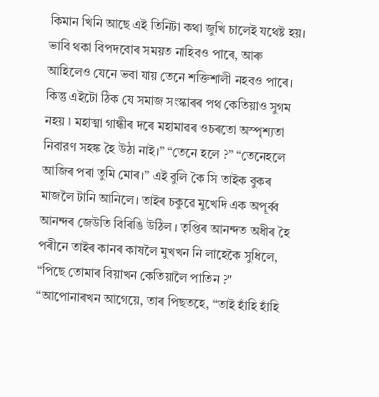কিমান খিনি আছে এই তিনিটা কথা জুখি চালেই যথেষ্ট হয়। ভাবি থকা বিপদবোৰ সময়ত নাহিবও পাৰে, আৰু আহিলেও যেনে ভবা যায় তেনে শক্তিশালী নহবও পাৰে। কিন্তু এইটো ঠিক যে সমাজ সংস্কাৰৰ পথ কেতিয়াও সুগম নহয় ৷ মহাত্মা গান্ধীৰ দৰে মহামাৱৰ ওচৰতো অস্পৃশ্যতা নিবারণ সহঙ্ক হৈ উঠা নাই।” “তেনে হলে ?” “তেনেহলে আজিৰ পৰা তুমি মোৰ।” এই বুলি কৈ সি তাইক বুকৰ মাজলৈ টানি আনিলে। তাইৰ চকুৱে মুখেদি এক অপূৰ্ব্ব আনন্দৰ জেউতি বিৰিঙি উঠিল । তৃপ্তিৰ আনন্দত অধীৰ হৈ পৰীনে তাইৰ কানৰ কাষলৈ মুখখন নি লাহেকৈ সুধিলে, “পিছে তোমাৰ বিয়াখন কেতিয়ালৈ পাতিন ?" “আপোনাৰখন আগেয়ে, তাৰ পিছতহে, “তাই হাঁহি হাঁহি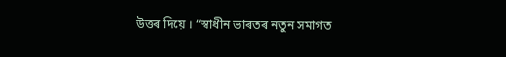উত্তৰ দিয়ে । “স্বাধীন ভাৰতৰ নতুন সমাগত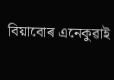বিয়াবোৰ এনেকুৱাই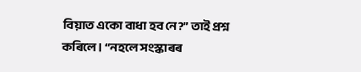বিয়াত একো বাধা হব নে?” তাই প্রশ্ন কৰিলে । “নহলে সংস্কাৰৰ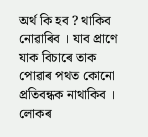অর্থ কি হব ? থাকিব নোৱাৰিব । যাব প্রাণে যাক বিচাৰে তাক পোৱাৰ পথত কোনো প্রতিবন্ধক নাথাকিব । লোকৰ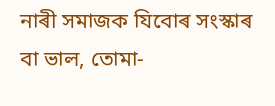নাৰী সমাজক যিবোৰ সংস্কাৰ বা ভাল, তোমা-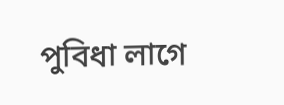পুবিধা লাগে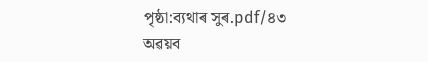পৃষ্ঠা:ব্যথাৰ সুৰ.pdf/৪৩
অৱয়ব